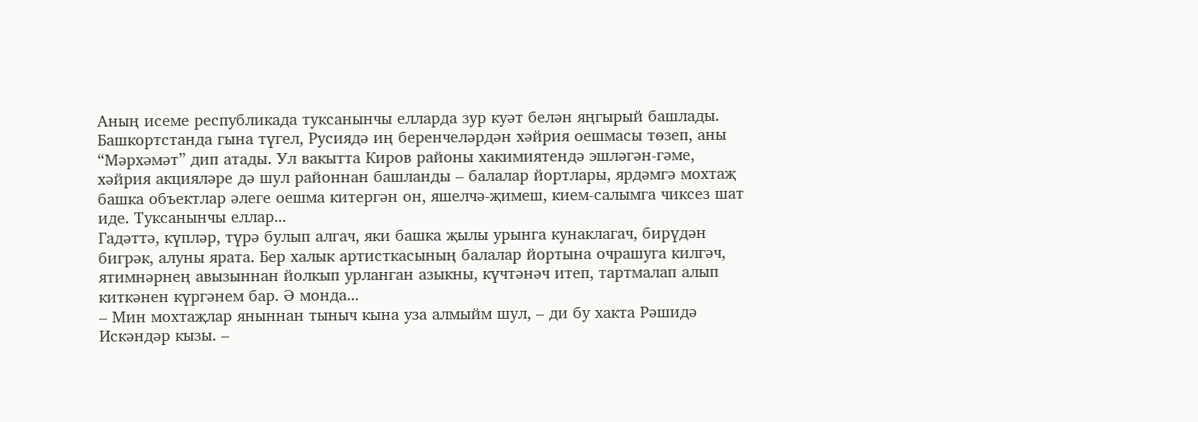Аның исеме республикада туксанынчы елларда зур куәт белән яңгырый башлады. Башкортстанда гына түгел, Русиядә иң беренчеләрдән хәйрия оешмасы төзеп, аны “Мәрхәмәт” дип атады. Ул вакытта Киров районы хакимиятендә эшләгән-гәме, хәйрия акцияләре дә шул районнан башланды – балалар йортлары, ярдәмгә мохтаҗ башка объектлар әлеге оешма китергән он, яшелчә-җимеш, кием-салымга чиксез шат иде. Туксанынчы еллар...
Гадәттә, күпләр, түрә булып алгач, яки башка җылы урынга кунаклагач, бирүдән бигрәк, алуны ярата. Бер халык артисткасының балалар йортына очрашуга килгәч, ятимнәрнең авызыннан йолкып урланган азыкны, күчтәнәч итеп, тартмалап алып киткәнен күргәнем бар. Ә монда...
– Мин мохтаҗлар яныннан тыныч кына уза алмыйм шул, – ди бу хакта Рәшидә Искәндәр кызы. –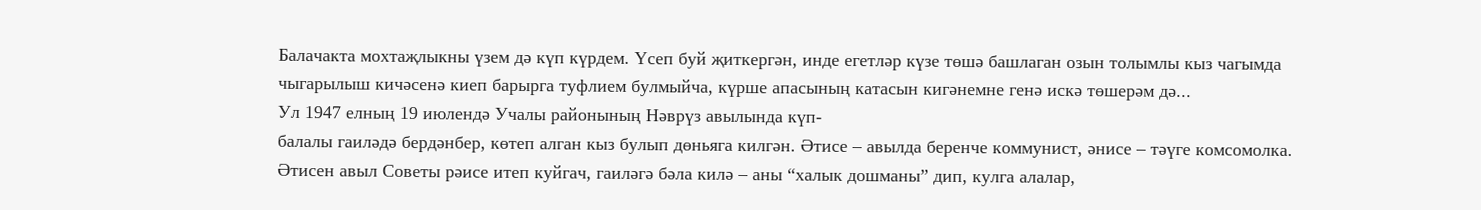Балачакта мохтаҗлыкны үзем дә күп күрдем. Үсеп буй җиткергән, инде егетләр күзе төшә башлаган озын толымлы кыз чагымда чыгарылыш кичәсенә киеп барырга туфлием булмыйча, күрше апасының катасын кигәнемне генә искә төшерәм дә...
Ул 1947 елның 19 июлендә Учалы районының Нәврүз авылында күп-
балалы гаиләдә бердәнбер, көтеп алган кыз булып дөньяга килгән. Әтисе – авылда беренче коммунист, әнисе – тәүге комсомолка. Әтисен авыл Советы рәисе итеп куйгач, гаиләгә бәла килә – аны “халык дошманы” дип, кулга алалар,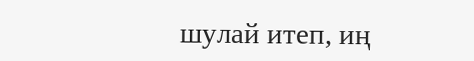шулай итеп, иң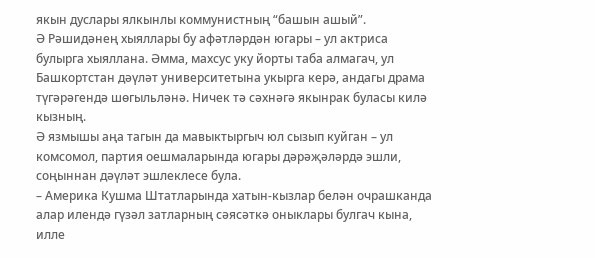якын дуслары ялкынлы коммунистның “башын ашый”.
Ә Рәшидәнең хыяллары бу афәтләрдән югары – ул актриса булырга хыяллана. Әмма, махсус уку йорты таба алмагач, ул Башкортстан дәүләт университетына укырга керә, андагы драма түгәрәгендә шөгыльләнә. Ничек тә сәхнәгә якынрак буласы килә кызның.
Ә язмышы аңа тагын да мавыктыргыч юл сызып куйган – ул комсомол, партия оешмаларында югары дәрәҗәләрдә эшли, соңыннан дәүләт эшлеклесе була.
– Америка Кушма Штатларында хатын-кызлар белән очрашканда алар илендә гүзәл затларның сәясәткә оныклары булгач кына, илле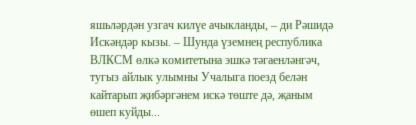яшьләрдән узгач килүе ачыкланды, – ди Рәшидә Искәндәр кызы. – Шунда үземнең республика ВЛКСМ өлкә комитетына эшкә тәгаенләнгәч, тугыз айлык улымны Учалыга поезд белән кайтарып җибәргәнем искә төште дә, җаным өшеп куйды...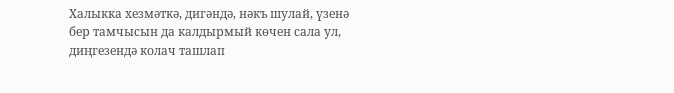Халыкка хезмәткә, дигәндә, нәкъ шулай, үзенә бер тамчысын да калдырмый көчен сала ул, диңгезендә колач ташлап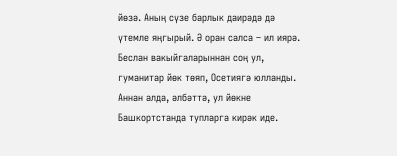йөзә. Аның сүзе барлык даирәдә дә үтемле яңгырый. Ә оран салса – ил иярә.
Беслан вакыйгаларыннан соң ул, гуманитар йөк төяп, Осетиягә юлланды. Аннан алда, әлбәттә, ул йөкне Башкортстанда тупларга кирәк иде.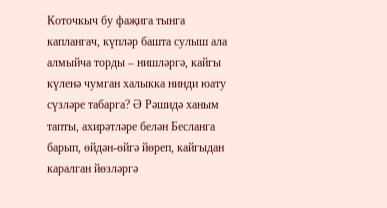Коточкыч бу фаҗига тынга каплангач, күпләр башта сулыш ала алмыйча торды – нишләргә, кайгы күленә чумган халыкка нинди юату сүзләре табарга? Ә Рәшидә ханым тапты, ахирәтләре белән Бесланга барып, өйдән-өйгә йөреп, кайгыдан каралган йөзләргә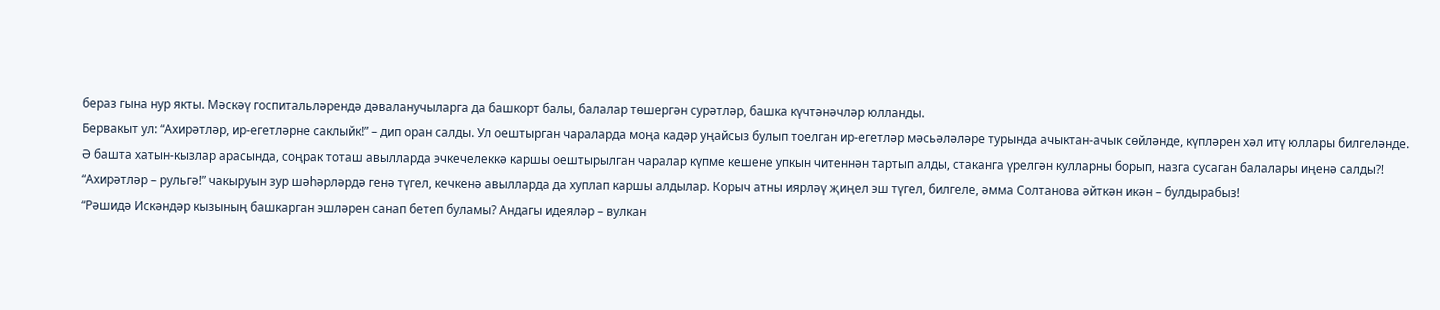бераз гына нур якты. Мәскәү госпитальләрендә дәваланучыларга да башкорт балы, балалар төшергән сурәтләр, башка күчтәнәчләр юлланды.
Бервакыт ул: “Ахирәтләр, ир-егетләрне саклыйк!” – дип оран салды. Ул оештырган чараларда моңа кадәр уңайсыз булып тоелган ир-егетләр мәсьәләләре турында ачыктан-ачык сөйләнде, күпләрен хәл итү юллары билгеләнде.
Ә башта хатын-кызлар арасында, соңрак тоташ авылларда эчкечелеккә каршы оештырылган чаралар күпме кешене упкын читеннән тартып алды, стаканга үрелгән кулларны борып, назга сусаган балалары иңенә салды?!
“Ахирәтләр – рульгә!” чакыруын зур шәһәрләрдә генә түгел, кечкенә авылларда да хуплап каршы алдылар. Корыч атны иярләү җиңел эш түгел, билгеле, әмма Солтанова әйткән икән – булдырабыз!
“Рәшидә Искәндәр кызының башкарган эшләрен санап бетеп буламы? Андагы идеяләр – вулкан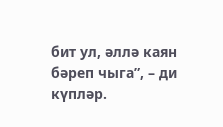бит ул, әллә каян бәреп чыга”, – ди күпләр.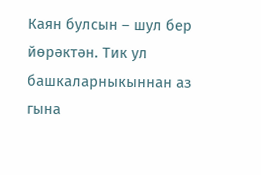Каян булсын – шул бер йөрәктән. Тик ул башкаларныкыннан аз гына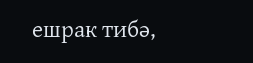ешрак тибә,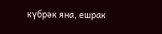күбрәк яна, ешрак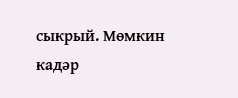сыкрый. Мөмкин кадәр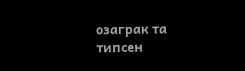озаграк та типсен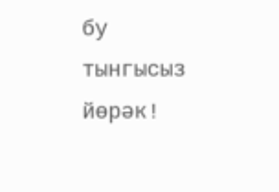бу тынгысыз йөрәк!